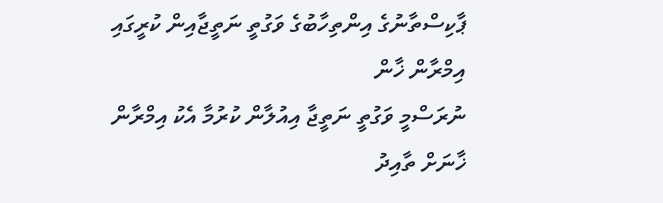ޕާކިސްތާނުގެ އިންތިހާބުގެ ވަގުތީ ނަތީޖާއިން ކުރީގައި އިމްރާން ޚާން
ނުރަސްމީ ވަގުތީ ނަތީޖާ އިއުލާން ކުރުމާ އެކު އިމްރާން ޚާނަށް ތާއިދު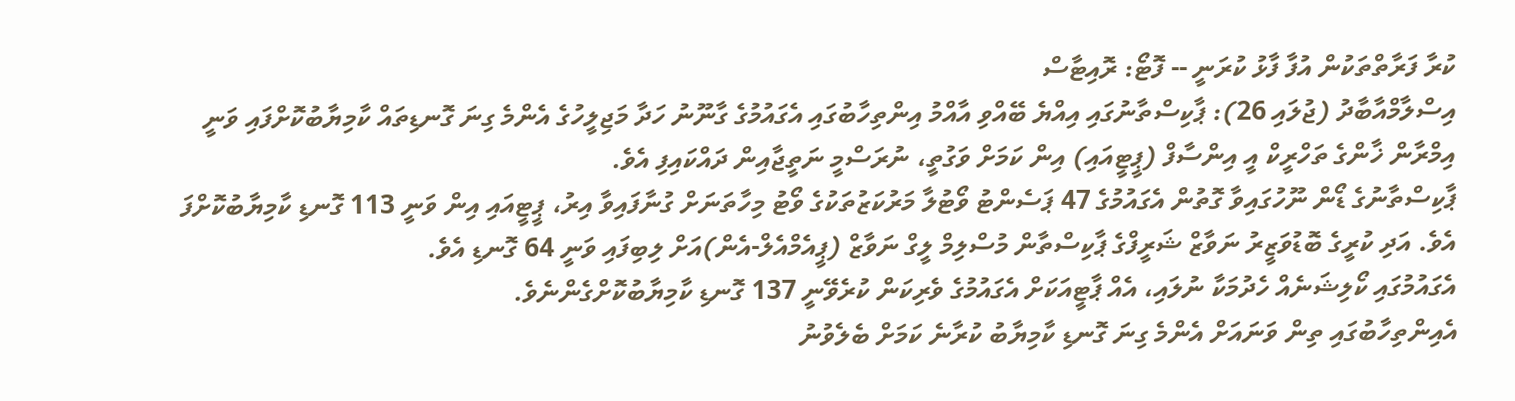ކުރާ ފަރާތްތަކުން އުފާ ފާޅު ކުރަނީ -- ފޮޓޯ: ރޮއިޓާސް
އިސްލާމްއާބާދު (ޖުލައި 26): ޕާކިސްތާނުގައި އިއްޔެ ބޭއްވި އާއްމު އިންތިހާބުގައި އެގައުމުގެ ގާނޫނު ހަދާ މަޖިލީހުގެ އެންމެ ގިނަ ގޮނޑިތައް ކާމިޔާބުކޮށްފައި ވަނީ އިމްރާން ޚާންގެ ތަހްރީކް އީ އިންސާފް (ޕީޓީއައި) އިން ކަމަށް ވަގުތީ، ނުރަސްމީ ނަތީޖާއިން ދައްކައިފި އެވެ.
ޕާކިސްތާނުގެ ޑޯން ނޫހުގައިވާ ގޮތުން އެގައުމުގެ 47 ޕަސެންޓު ވޯޓުލާ މަރުކަޒުތަކުގެ ވޯޓު މިހާތަނަށް ގުނާފައިވާ އިރު، ޕީޓީއައި އިން ވަނީ 113 ގޮނޑި ކާމިޔާބުކޮށްފަ އެވެ. އަދި ކުރީގެ ބޮޑުވަޒީރު ނަވާޒް ޝަރީފްގެ ޕާކިސްތާން މުސްލިމް ލީގް ނަވާޒް (ޕީއެމްއެލް-އެން)އަށް ލިބިފައި ވަނީ 64 ގޮނޑި އެވެ.
އެގައުމުގައި ކޯލިޝަނެއް ހެދުމަކާ ނުލައި، އެއް ޕާޓީއަކަށް އެގައުމުގެ ވެރިކަން ކުރެވޭނީ 137 ގޮނޑި ކާމިޔާބުކޮށްގެންނެވެ.
އެއިންތިހާބުގައި ތިން ވަނައަށް އެންމެ ގިނަ ގޮނޑި ކާމިޔާބު ކުރާނެ ކަމަށް ބެލެވުނު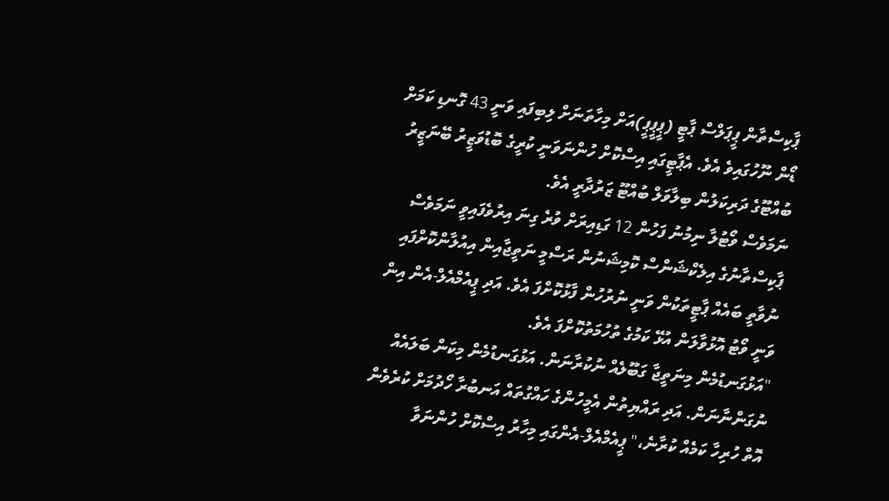ޕާކިސްތާން ޕީޕަލްސް ޕާޓީ (ޕީޕީޕީ)އަށް މިހާތަނަށް ލިބިފައި ވަނީ 43 ގޮނޑި ކަމަށް ޑޯން ނޫހުގައިވެ އެވެ. އެޕާޓީގައި އިސްކޮށް ހުންނަވަނީ ކުރީގެ ބޮޑުވަޒީރު ބޭނަޒީރު ބުއްޓޫގެ ދަރިކަލުން ބިލާވަލް ބުއްޓޫ ޒަރުދާރީ އެވެ.
ނަމަވެސް ވޯޓުލާ ނިމުނު ފަހުން 12 ގަޑިއިރަށް ވުރެ ގިނަ އިރުވެފައިވީ ނަމަވެސް ޕާކިސްތާނުގެ އިލެކްޝަންސް ކޮމިޝަނުން ރަސްމީ ނަތީޖާއިން އިއުލާންކޮށްފައި ނުވާތީ ބައެއް ޕާޓީތަކުން ވަނީ ނުރުހުން ފާޅުކޮށްފަ އެވެ. އަދި ޕީއެމްއެލް-އެން އިން ވަނީ ވޯޓު އޮޅުވާލަން އުޅޭ ކަމުގެ ތުހުމަތުކޮށްފަ އެވެ.
"އަޅުގަނޑުމެން މިނަތީޖާ ގަބޫލެއް ނުކުރާނަން. އަޅުގަނޑުމެން މިކަން ބަލައެއް ނުގަންނާނަން. އަދި ރައްޔިތުން އެމީހުންގެ ހައްގުތައް އަނބުރާ ހޯދުމަށް ކުރެވެން އޮތް ހުރިހާ ކަމެއް ކުރާނެ،" ޕީއެމްއެލް-އެންގައި މިހާރު އިސްކޮށް ހުންނަވާ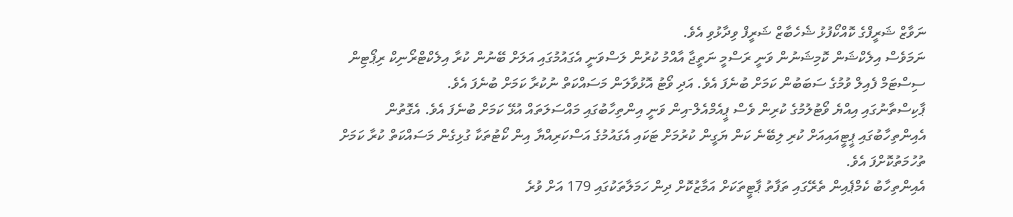ނަވާޒް ޝަރީފްގެ ކޮއްކޯފުޅު ޝެހެބާޒް ޝަރީފް ވިދާޅުވި އެވެ.
ނަމަވެސް އިލެކްޝަން ކޮމިޝަނުން ވަނީ ރަސްމީ ނަތީޖާ އާއްމު ކުރުން ލަސްވަނީ އެގައުމުގައި އަލަށް ބޭނުން ކުރާ އިލެކްޓްރޯނިކް ރިޕޯޓިން ސިސްޓަމް ފެއިލް ވުމުގެ ސަބަބުން ކަމަށް ބުނެފަ އެވެ. އަދި ވޯޓު އޮޅުވާލަން މަސައްކަތް ނުކުރާ ކަމަށް ބުނެފަ އެވެ.
ޕާކިސްތާނުގައި އިއްޔެ ވޯޓުލުމުގެ ކުރިން ވެސް ޕީއެމްއެލް-އިން ވަނީ އިންތިހާބުގައި މައްސަލަތައް އުޅޭ ކަމަށް ބުނެފަ އެވެ. އެގޮތުން އެއިންތިހާބުގައި ޕީޓީއައިއަށް ކުރި ލިބޭނެ ކަން ޔަގީން ކުރުމަށް ޓަކައި އެގައުމުގެ އަސްކަރިއްޔާ އިން ކޯޓުތަކާ ގުޅިގެން މަސައްކަތް ކުރާ ކަމަށް ތުހުމަތުކޮށްފަ އެވެ.
އެއިންތިހާބު ކެމްޕެއިން ތެރޭގައި ތަފާތު ޕާޓީތަކަށް އަމާޒުކޮށް ދިން ހަމަލާތަކުގައި 179 އަށް ވުރެ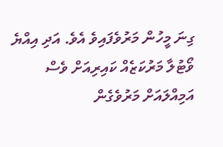ގިނަ މީހުން މަރުވެފައިވެ އެވެ. އަދި އިއްޔެ ވޯޓުލާ މަރުކަޒެއް ކައިރިއަށް ވެސް އަމިއްލައަށް މަރުވެގެން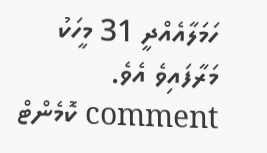ހަމަލާއެއްދީ 31 މީހަކު މަރާފައިވެ އެވެ.
comment ކޮމެންޓް